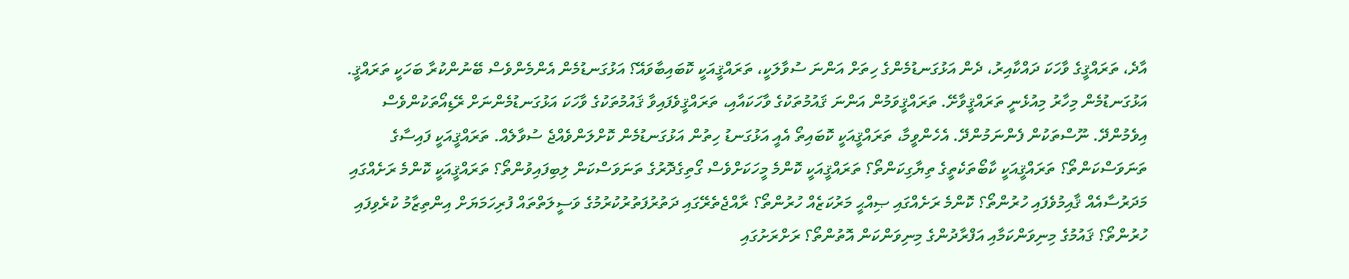އާދެ، ތަރައްޤީގެ ވާހަކަ ދައްކާއިރު، ދެން އަޅުގަނޑުމެންގެ ހިތަށް އަންނަ ސުވާލަކީ، ތަރައްޤީއަކީ ކޮބައިބާވައޭ؟ އަޅުގަނޑުމެން އެންމެންވެސް ބޭނުންކުރާ ބަހަކީ ތަރައްޤީ. އަޅުގަނޑުމެން މިހާރު މިއުޅެނީ ތަރައްޤީވާށޭ. ތަރައްޤީވަމުން އަންނަ ޤައުމުތަކުގެ ވާހަކައާއި، ތަރައްޤީވެފައިވާ ޤައުމުތަކުގެ ވާހަކަ އަޅުގަނޑުމެންނަށް ރޭޑިއޯތަކުންވެސް އިވެމުންދޭ. ނޫސްތަކުން ފެންނަމުންދޭ. އެހެންވީމާ، ތަރައްޤީއަކީ ކޮބައިތޯ އެއީ އަޅުގަނޑު ހިތުން އަޅުގަނޑުމެން ކޮށްލަންވެއްޖެ ސުވާލެއް. ތަރައްޤީއަކީ ފައިސާގެ ތަނަވަސްކަންތޯ؟ ތަރައްޤީއަކީ ކާބޯތަކެތީގެ ތިޔާގިކަންތޯ؟ ތަރައްޤީއަކީ ކޮންމެ މީހަކަށްވެސް ގޯތިގެދޮރުގެ ތަނަވަސްކަން ލިބިފައިވުންތޯ؟ ތަރައްޤީއަކީ ކޮންމެ ރަށެއްގައި މަދަރުސާއެއް ޤާއިމުވެފައި ހުރުންތޯ؟ ކޮންމެ ރަށެއްގައި ޞިއްޙީ މަރުކަޒެއް ހުރުންތޯ؟ ރާއްޖެތެރޭގައި ދަތުރުފަތުރުކުރުމުގެ ވަސީލަތްތައް ފުރިހަމަޔަށް އިންތިޒާމު ކުރެވިފައި ހުރުންތޯ؟ ޤައުމުގެ މިނިވަންކަމާއި އަފްރާދުންގެ މިނިވަންކަން އޮތުންތޯ؟ ރަށްރަށުގައި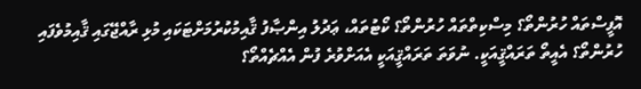އޮފީސްތައް ހުރުންތޯ؟ މިސްކިތްތައް ހުރުންތޯ؟ ކޯޓުތައް، ޢަދުލު އިންޞާފު ޤާއިމުކުރުމަށްޓަކައި މުޅި ރާއްޖޭގައި ޤާއިމުވެފައި ހުރުންތޯ؟ އެއީތޯ ތަރައްޤީއަކީ. ނުވަތަ ތަރައްޤީއަކީ އެއަށްވުރެ ފުން އެއްޗެއްތޯ؟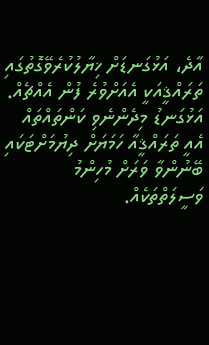އާދެ، އަޅުގަނޑަށް ޚިޔާލުކުރެވޭގޮތުގައި ތަރައްޤީއަކީ އެއަށްވުރެ ފުން އެއްޗެއް. އަޅުގަނޑު މިދެންނެވި ކަންތައްތައް އެއީ ތަރައްޤީއާ ހަމަޔަށް ދިޔުމަށްޓަކައި ބޭނުންވާ ވަރަށް މުހިންމު ވަސީލަތްތަކެއް.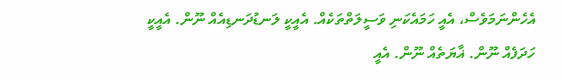އެހެންނަމަވެސް، އެއީ ހަމައެކަނި ވަސީލަތްތަކެއް. އެއީކީ ލަނޑުދަނޑިއެއް ނޫން. އެއީކީ ހަދަފެއް ނޫން. ޣާޔަތެއް ނޫން. އެއީ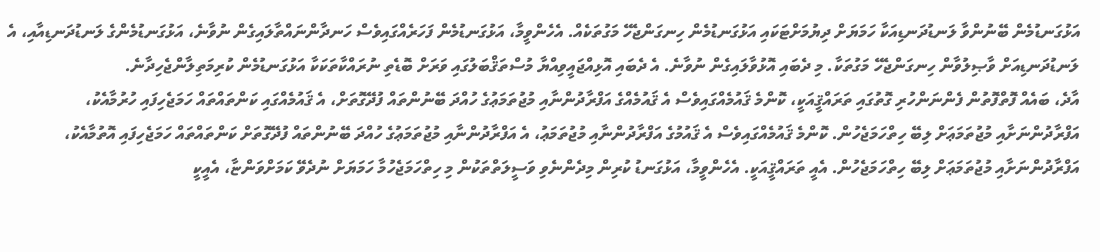އަޅުގަނޑުމެން ބޭނުންވާ ލަނޑުދަނޑިއަކާ ހަމަޔަށް ދިޔުމަށްޓަކައި އަޅުގަނޑުމެން ހިނގަންޖެހޭ މަގުތަކެއް. އެހެންވީމާ، އަޅުގަނޑުމެން ފަހަރެއްގައިވެސް ހަނދާންނައްތާލައިގެން ނުވާނެ، އަޅުގަނޑުމެންގެ ލަނޑުދަނޑިއާއި، އެ ލަނޑުދަނޑިއަށް ވާޞިލުވާން ހިނގަންޖެހޭ މަގުތަކާ. މި ދެބައި އޮޅުވާލައިގެން ނުވާނެ. އެ ދެބައި އޮޅިއްޖައީވިއްޔާ މުސްތަޤްބަލުގައި ވަރަށް ބޮޑެތި ނުރައްކާތަކަކާ އަޅުގަނޑުމެން ކުރިމަތިލާންޖެހިދާނެ.
އާދެ، ބައެއް ފޮތްފޮތުން ފެންނަންހުރި ގޮތުގައި ތަރައްޤީއަކީ، ކޮންމެ ޤައުމެއްގައިވެސް އެ ޤައުމެއްގެ އަފްރާދުންނާއި މުޖުތަމަޢުގެ ހުއްދަ ބޭނުންތައް ފުދޭގޮތަށް، އެ ޤައުމެއްގައި ކަންތައްތައް ހަމަޖެހިފައި ހުރުމާއެކު، އަފްރާދުންނަށާއި މުޖުތަމަޢަށް ލިބޭ ހިތްހަމަޖެހުން. ކޮންމެ ޤައުމެއްގައިވެސް އެ ޤައުމުގެ އަފްރާދުންނާއި މުޖުތަމަޢު، އެ އަފްރާދުންނާއި މުޖުތަމަޢުގެ ހުއްދަ ބޭނުންތައް ފުދޭގޮތަށް ކަންތައްތައް ހަމަޖެހިފައި އޮތުމާއެކު، އަފްރާދުންނަށާއި މުޖުތަމަޢަށް ލިބޭ ހިތްހަމަޖެހުން. އެއީ ތަރައްޤީއަކީ. އެހެންވީމާ، އަޅުގަނޑު ކުރިން މިދެންނެވި ވަސީލަތްތަކުން މި ހިތްހަމަޖެހުމާ ހަމަޔަށް ނުދެވޭ ކަމަށްވަންޏާ، އެއީކީ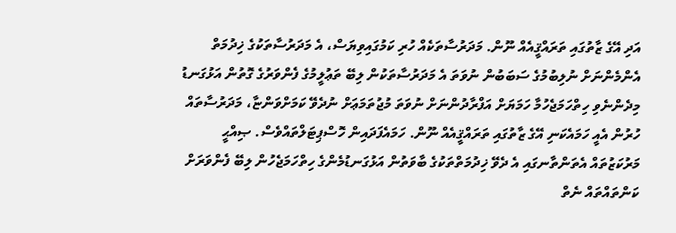އަދި އޭގެ ޒާތުގައި ތަރައްޤީއެއް ނޫން. މަދަރުސާތަކެއް ހުރި ކަމުގައިވިޔަސް، އެ މަދަރުސާތަކުގެ ޚިދުމަތް އެންމެންނަށް ނުލިބުމުގެ ސަބަބުން ނުވަތަ އެ މަދަރުސާތަކުން ލިބޭ ތަޢުލީމުގެ ފެންވަރުގެ ގޮތުން އަޅުގަނޑު މިދެންނެވި ހިތްހަމަޖެހުމާ ހަމަޔަށް އަފްރާދުންނަށް ނުވަތަ މުޖުތަމަޢަށް ނުދެވޭ ކަމަށްވަންޏާ، މަދަރުސާތައް ހުރުން އެއީ ހަމައެކަނި އޭގެ ޒާތުގައި ތަރައްޤީއެއް ނޫން. ހަމައެފަދައިން ހޮސްޕިޓަލްތައްވެސް. ޞިއްޙީ މަރުކަޒުތައް އެތަންތާނގައި އެ ދެވޭ ޚިދުމަތްތަކުގެ ބާވަތުން އަޅުގަނޑުމެންގެ ހިތްހަމަޖެހުން ލިބޭ ފެންވަރަށް ކަންތައްތައް ނެތް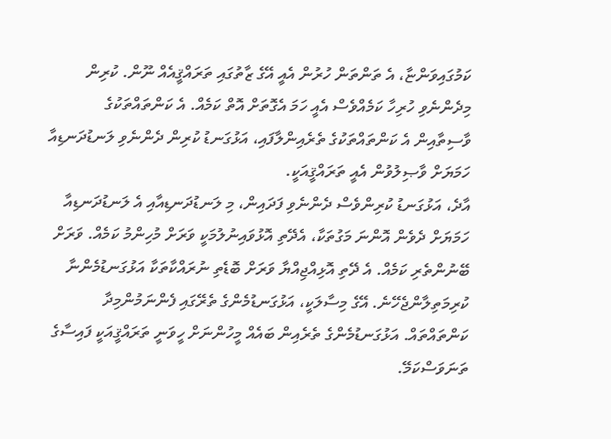ކަމުގައިވަންޏާ، އެ ތަންތަން ހުރުން އެއީ އޭގެ ޒާތުގައި ތަރައްޤީއެއް ނޫން. ކުރިން މިދެންނެވި ހުރިހާ ކަމެއްވެސް އެއީ ހަމަ އެގޮތަށް އޮތް ކަމެއް. އެ ކަންތައްތަކުގެ ވާސިތާއިން އެ ކަންތައްތަކުގެ ތެރެއިންލާފައި، އަޅުގަނޑު ކުރިން ދެންނެވި ލަނޑުދަނޑިއާ ހަމަޔަށް ވާޞިލުވުން އެއީ ތަރައްޤީއަކީ.
އާދެ، އަޅުގަނޑު ކުރިންވެސް ދެންނެވި ފަދައިން، މި ލަނޑުދަނޑިއާއި އެ ލަނޑުދަނޑިއާ ހަމަޔަށް ދެވެން އޮންނަ މަގުތަކާ، އެދޭތި އޮޅުވައިނުލުމަކީ ވަރަށް މުހިންމު ކަމެއް. ވަރަށް ބޭނުންތެރި ކަމެއް. އެ ދޭތި އޮޅިއްޖިއްޔާ ވަރަށް ބޮޑެތި ނުރައްކާތަކާ އަޅުގަނޑުމެންނާ ކުރިމަތިލާންޖެހޭނެ. އޭގެ މިސާލަކީ، އަޅުގަނޑުމެންގެ ތެރޭގައި ފެންނަމުންމިދާ ކަންތައްތައް. އަޅުގަނޑުމެންގެ ތެރެއިން ބައެއް މީހުންނަށް ހީވަނީ ތަރައްޤީއަކީ ފައިސާގެ ތަނަވަސްކަމޭ.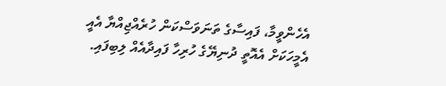އެހެންވީމާ، ފައިސާގެ ތަނަވަސްކަން ހުރެއްޖިއްޔާ އެއީ އެމީހަކަށް އެއޮތީ ދުނިޔޭގެ ހުރިހާ ފައިދާއެއް ލިބިފައި.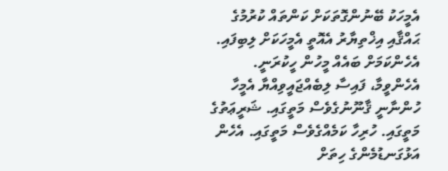އެމީހަކު ބޭނުންގޮތަކަށް ކަންތައް ކުރުމުގެ ޙައްޤާއި އިޚްތިޔާރު އެއޮތީ އެމީހަކަށް ލިބިފައި. އެހެންކަމަށް ބައެއް މީހުން ހީކުރަނީ. އެހެންވީމާ، ފައިސާ ލިބެއްޖައީވިއްޔާ އެމީހާ ހުންނާނީ ޤާނޫނުގެވެސް މަތީގައި. ޝަރީޢަތުގެ މަތީގައި. ހުރިހާ ކަމެއްގެވެސް މަތީގައި. އެހެން އަޅުގަނޑުމެންގެ ހިތަށް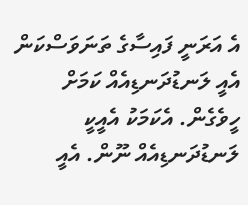އެ އަރަނީ ފައިސާގެ ތަނަވަސްކަން އެއީ ލަނޑުދަނޑިއެއް ކަމަށް ހީވެގެން. އެކަމަކު އެއީކީ ލަނޑުދަނޑިއެއް ނޫން. އެއީ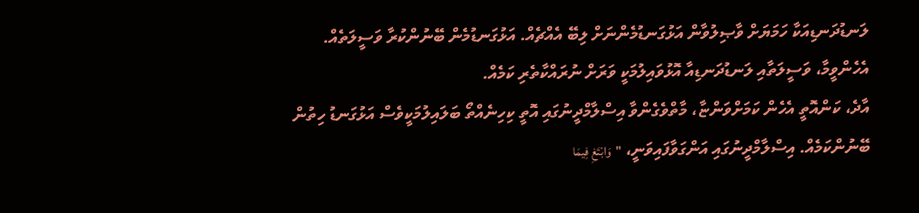ލަނޑުދަނޑިއަކާ ހަމަޔަށް ވާޞިލުވާން އަޅުގަނޑުމެންނަށް ލިބޭ އެއްޗެއް. އަޅުގަނޑުމެން ބޭނުންކުރާ ވަސީލަތެއް. އެހެންވީމާ، ވަސީލަތާއި ލަނޑުދަނޑިއާ އޮޅުވައިލުމަކީ ވަރަށް ނުރައްކާތެރި ކަމެއް.
އާދެ، ކަންއޮތީ އެހެން ކަމަށްވަންޏާ، މާތްވެގެންވާ އިސްލާމްދީނުގައި އޮތީ ކިހިނެއްތޯ ބަލައިލުމަކީވެސް އަޅުގަނޑު ހިތުން ބޭނުންކަމެއް. އިސްލާމްދީނުގައި އަންގަވާފައިވަނީ، "وَابْتَغِ فِيمَا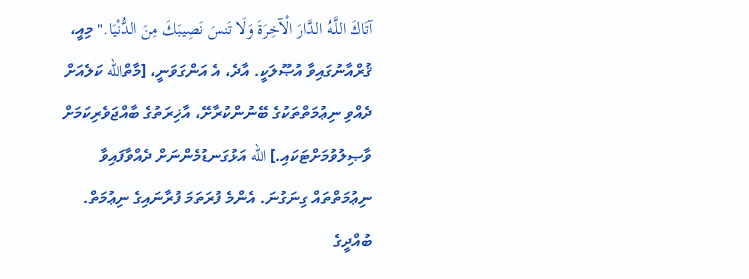آتَاكَ اللَّـهُ الدَّارَ الْآخِرَةَ وَلَا تَنسَ نَصِيبَكَ مِنَ الدُّنْيَا." މިއީ، ޤުރްއާނުގައިވާ އުޞޫލަކީ. އާދެ، އެ އަންގަވަނީ، [މާތްالله ކަލެއަށް ދެއްވި ނިޢުމަތްތަކުގެ ބޭނުންކުރާށޭ، އާޚިރަތުގެ ބާއްޖަވެރިކަމަށް ވާޞިލުވުމަށްޓަކައި.] الله އަޅުގަނޑުމެންނަށް ދެއްވާފައިވާ ނިޢުމަތްތައް ގިނަގުނަ. އެންމެ ފުރަތަމަ ފުރާނައިގެ ނިޢުމަތް. ބުއްދީގެ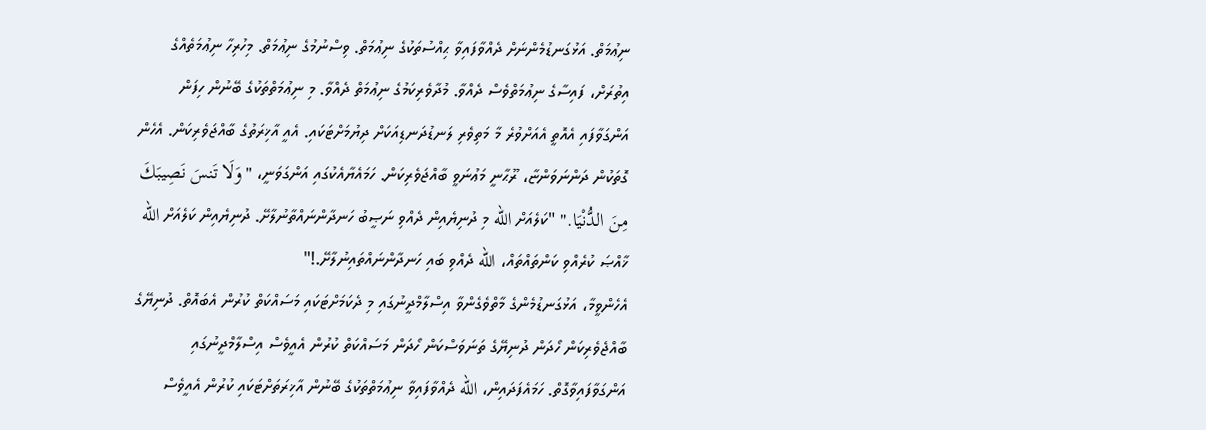ނިޢުމަތް. އަޅުގަނޑުމެންނަށް ދެއްވާފައިވާ ޙިއްސުތަކުގެ ނިޢުމަތް. ވިސްނުމުގެ ނިޢުމަތް. މިހުރިހާ ނިޢުމަތެއްގެ އިތުރަށް، ފައިސާގެ ނިޢުމަތްވެސް ދެއްވާ. މުދާވެރިކަމުގެ ނިޢުމަތް ދެއްވާ. މި ނިޢުމަތްތަކުގެ ބޭނުން ހިފަން އަންގަވާފައި އެއޮތީ އެއަށްވުރެ މާ މަތިވެރި ލަނޑުދަނޑިއަކަށް ދިޔުމަށްޓަކައި. އެއީ އާޚިރަތުގެ ބާއްޖަވެރިކަން. އެހެން ގޮތަކުން ދަންނަވަންޏާ، ރޫޙާނީ މަޢުނަވީ ބާއްޖަވެރިކަން. ހަމައެޔާއެކުގައި އަންގަވަނީ، "وَلَا تَنسَ نَصِيبَكَ مِنَ الدُّنْيَا." "ކަލެއަށް الله މި ދުނިޔެއިން ދެއްވި ނަޞީބު ހަނދާންނައްތާނުލާށޭ. ދުނިޔެއިން ކަލެއަށް الله ޚާއްޞަ ކުރެއްވި ކަންތައްތައް، الله ދެއްވި ބައި ހަނދާންނައްތައިނުލާށޭ.!"
އެހެންވީމާ، އަޅުގަނޑުމެންގެ މާތްވެގެންވާ އިސްލާމްދީނުގައި މި ދެކަމަށްޓަކައި މަސައްކަތް ކުރުން އެބައޮތް. ދުނިޔޭގެ ބާއްޖެވެރިކަން ހޯދަން ދުނިޔޭގެ ތަނަވަސްކަން ހޯދަން މަސައްކަތް ކުރުން އެއީވެސް އިސްލާމްދީނުގައި އަންގަވާފައިވާގޮތް. ހަމައެފަދައިން، الله ދެއްވާފައިވާ ނިޢުމަތްތަކުގެ ބޭނުން އާޚިރަތަށްޓަކައި ކުރުން އެއީވެސް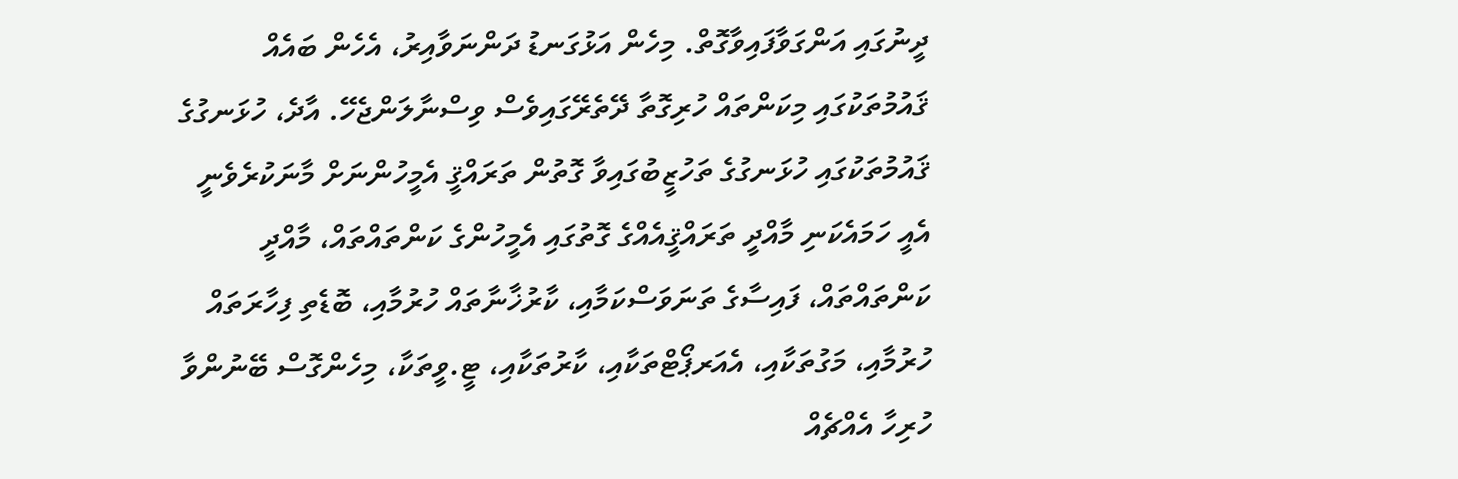ދީނުގައި އަންގަވާފައިވާގޮތް. މިހެން އަޅުގަނޑު ދަންނަވާއިރު، އެހެން ބައެއް ޤައުމުތަކުގައި މިކަންތައް ހުރިގޮތާ ދޭތެރޭގައިވެސް ވިސްނާލަންޖެހޭ. އާދެ، ހުޅަނގުގެ ޤައުމުތަކުގައި ހުޅަނގުގެ ތަހުޒީބުގައިވާ ގޮތުން ތަރައްޤީ އެމީހުންނަށް މާނަކުރެވެނީ އެއީ ހަމައެކަނި މާއްދީ ތަރައްޤީއެއްގެ ގޮތުގައި އެމީހުންގެ ކަންތައްތައް، މާއްދީ ކަންތައްތައް، ފައިސާގެ ތަނަވަސްކަމާއި، ކާރުޚާނާތައް ހުރުމާއި، ބޮޑެތި ފިހާރަތައް ހުރުމާއި، މަގުތަކާއި، އެއަރޕޯޓްތަކާއި، ކާރުތަކާއި، ޓީ.ވީތަކާ، މިހެންގޮސް ބޭނުންވާ ހުރިހާ އެއްޗެއް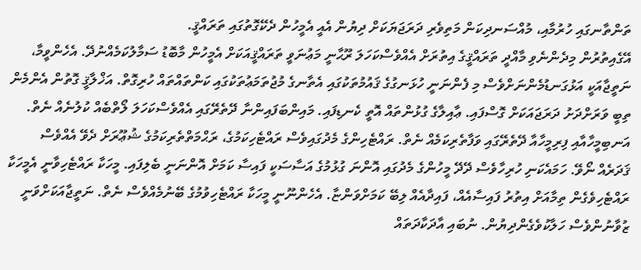ތަންތާނގައި ހުރުމާއި، މުއްސަނދިކަން މަތިވެރި ދަރަޖަޔަކަށް ދިޔުން އެއީ އެމީހުން ދެކޭގޮތުގައި ތަރައްޤީ.
އޭގެއިތުރުން މިދެންނެވި މާއްދީ ތަރައްޤީގެ އިތުރަށް އެއްވެސްކަހަލަ ރޫޙާނީ މަޢުނަވީ ތަރައްޤީއަކަށް އެމީހުން މާބޮޑު ސަމާލުކަމެއްނުދޭ. އެހެންވީމާ، ނަތީޖާއަކީ އަޅުގަނޑުމެންނަށްވެސް މި ފެންނަނީ ހުޅަނގުގެ ޤައުމުތަކުގައި އެތާނގެ މުޖުތަމަޢުތަކުގައި ކަންތައްތައް ހުރިގޮތް. އަޚްލާޤީ ގޮތުން އެންމެން ތިބީ ވަރަށްދަށު ދަރަޖައަކަށް ގޮސްފައި. ޢާއިލާގެ ގުޅުންތައް އޮތީ ކެނޑިފައި. މައިންބަފައިންނާ ދޭތެރޭގައި އެއްވެސްކަހަލަ ލޯތްބެއް ކުލުނެއް ނެތް. އަނބިމީހާއާއި ފިރިމީހާއާ ދޭތެރޭގައި ވަފާތެރިކަމެއް ނެތް. ރައްޓެހިންގެ މެދުގައިވެސް ރައްޓެހިކަމުގެ، ރަޙްމަތްތެރިކަމުގެ ޝުޢޫރަށް ދެވޭ އެއްވެސް ޤަދަރެއް ނޯވޭ. ހަމައެކަނި ހުރިހާވެސް ދޭދޭ މީހުންގެ މެދުގައި އޮންނަ ގުޅުމުގެ އަސާސަކީ ފައިސާ ކަމަށް އޮންނަނީ ބެލިފައި. މީހަކާ ރައްޓެހިވާނީ އެމީހަކާ ރައްޓެހިވެގެން ތިމާއަށް އިތުރު ފައިސާއެއް، ފައިދާއެއް ލިބޭ ކަމަށްވަންޏާ. އެހެންނޫނީ މީހަކާ ރައްޓެހިވުމުގެ ބޭނުމެއްވެސް ނެތް. ނަތީޖާއަކަށްވަނީ ޒުވާނުންވެސް ހަލާކުވެގެންދިޔުން. ނުބައި އާދަކާދަތައް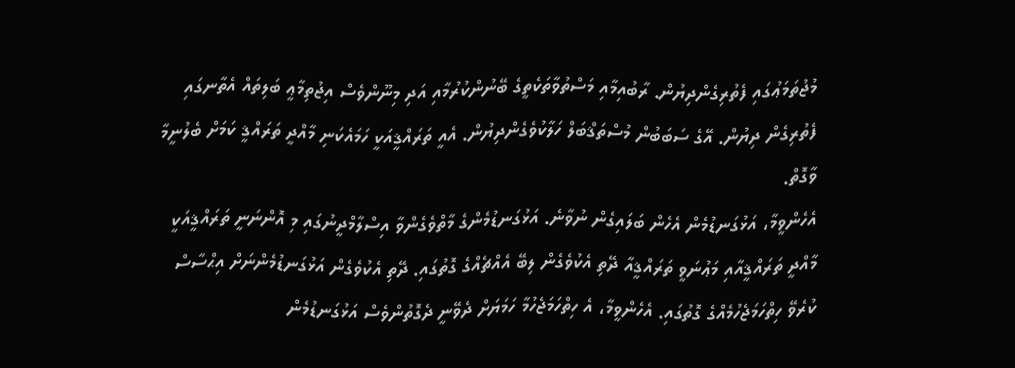މުޖުތަމަޢުގައި ފެތުރިގެންދިޔުން. ރާބުއިމާއި މަސްތުވާތަކެތީގެ ބޭނުންކުރުމާއި އަދި މިނޫންވެސް އިޖުތިމާޢީ ބަލިތައް އެތާނގައި ފެތުރިގެން ދިޔުން. އޭގެ ސަބަބުން މުސްތަޤްބަލް ހަލާކުވެގެންދިޔުން. އެއީ ތަރައްޤީއަކީ ހަމައެކަނި މާއްދީ ތަރައްޤީ ކަމަށް ބެލުނީމާ ވާގޮތް.
އެހެންވީމާ، އަޅުގަނޑުމެން އެހެން ބަލައިގެން ނުވާނެ. އަޅުގަނޑުމެންގެ މާތްވެގެންވާ އިސްލާމްދީނުގައި މި އޮންނަނީ ތަރައްޤީއަކީ މާއްދީ ތަރައްޤީއާއި މަޢުނަވީ ތަރައްޤީއާ ދޭތި އެކުވެގެން ލިބޭ އެއްޗެއްގެ ގޮތުގައި. ދޭތި އެކުވެގެން އަޅުގަނޑުމެންނަށް އިޙްސާސް ކުރެވޭ ހިތްހަމަޖެހުމެއްގެ ގޮތުގައި. އެހެންވީމާ، އެ ހިތްހަމަޖެހުމާ ހަމަޔަށް ދެވޭނީ ދެގޮތުންވެސް އަޅުގަނޑުމެން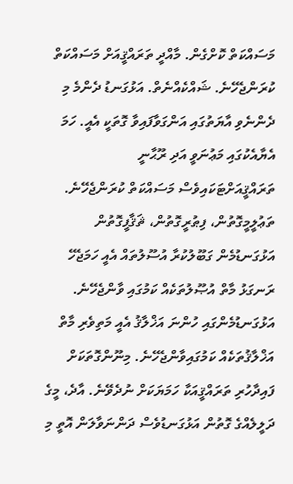މަސައްކަތް ކޮށްގެން. މާއްދީ ތަރައްޤީއަށް މަސައްކަތް ކުރަންޖެހޭނެ. ޝައްކެއްނެތް. އަޅުގަނޑު ދެންމެ މި ދެންނެވި އާޔަތުގައި އަންގަވާފައިވާ ގޮތަކީ އެއީ. ހަމަ އެޔާއެކުގައި މަޢުނަވީ އަދި ރޫޙާނީ ތަރައްޤީއަށްޓަކައިވެސް މަސައްކަތް ކުރަންޖެހޭނެ. ތަޢުލީމީގޮތުން، ފިޠުރީގޮތުން، ޘަޤާފީގޮތުން އަޅުގަނޑުމެން ގަބޫލުކުރާ އުސޫލުތައް އެއީ ހަމަޖެހޭ ރަނގަޅު މާތް އުޞޫލުތަކެއް ކަމުގައި ވާންޖެހޭނެ. އަޅުގަނޑުމެންގައި ހުންނަ އަޚްލާޤު އެއީ މަތިވެރި މާތް އަޚްލާޤުތަކެއް ކަމުގައިވާންޖެހޭނެ. މިނޫންގޮތަކަށް ފައިދާހުރި ތަރައްޤީއަކާ ހަމަޔަކަށް ނުދެވޭނެ. އާދެ، މީގެ ދަލީލެއްގެ ގޮތުން އަޅުގަނޑުވެސް ދަންނަވާލަން އޮތީ މި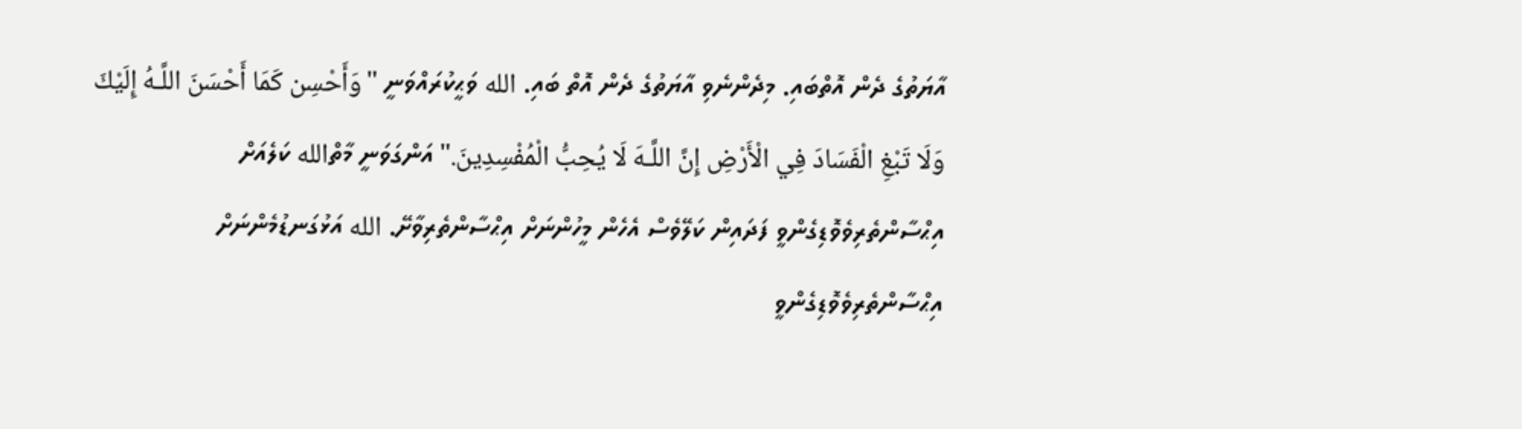އާޔަތުގެ ދެން އޮތްބައި. މިދެންނެވި އާޔަތުގެ ދެން އޮތް ބައި. الله ވަޙީކުރައްވަނީ "وَأَحْسِن كَمَا أَحْسَنَ اللَّـهُ إِلَيْكَ وَلَا تَبْغِ الْفَسَادَ فِي الْأَرْضِ إِنَّ اللَّـهَ لَا يُحِبُّ الْمُفْسِدِينَ." އަންގަވަނީ މާތްالله ކަލެއަށް އިޙްސާންތެރިވެވޮޑިގެންވީ ފަދައިން ކަލޭވެސް އެހެން މީހުންނަށް އިޙްސާންތެރިވާށޭ. الله އަޅުގަނޑުމެންނަށް އިޙްސާންތެރިވެވޮޑިގެންވީ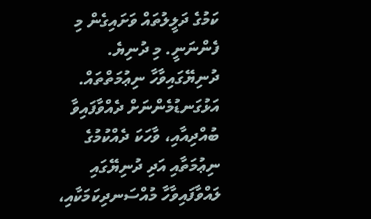ކަމުގެ ދަލީލުތައް ވަށައިގެން މި ފެންނަނީ. މި ދުނިޔެ. ދުނިޔޭގައިވާހާ ނިޢުމަތްތައް. އަޅުގަނޑުމެންނަށް ދެއްވާފައިވާ ބުއްދިއާއި، ވާހަކަ ދެއްކުމުގެ ނިޢުމަތާއި އަދި ދުނިޔޭގައި ލައްވާފައިވާހާ މުއްސަނދިކަމަކާއި،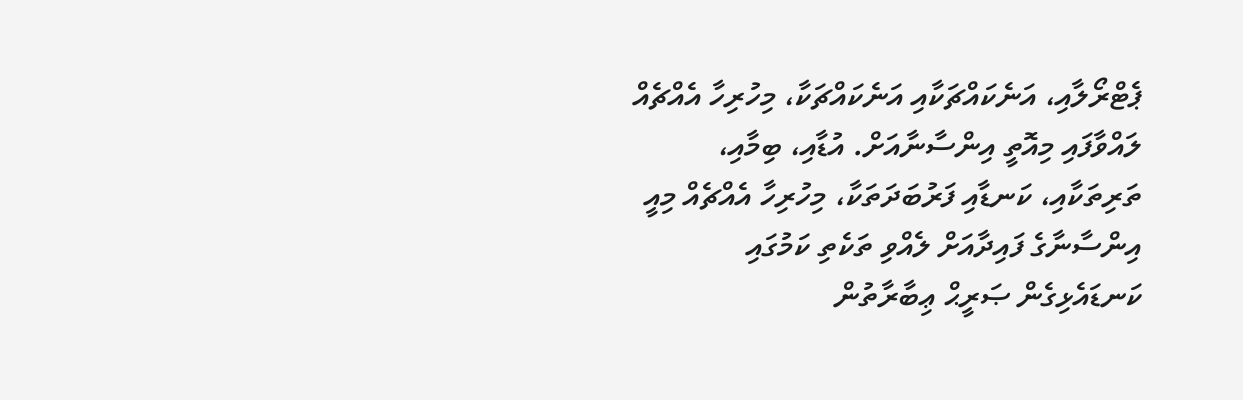ޕެޓްރޯލާއި، އަނެކައްޗަކާއި އަނެކައްޗަކާ، މިހުރިހާ އެއްޗެއް ލައްވާފައި މިއޮތީ އިންސާނާއަށް. އުޑާއި، ބިމާއި، ތަރިތަކާއި، ކަނޑާއި ފަރުބަދަތަކާ، މިހުރިހާ އެއްޗެއް މިއީ އިންސާނާގެ ފައިދާއަށް ލެއްވި ތަކެތި ކަމުގައި ކަނޑައެޅިގެން ޞަރީޙް ޢިބާރާތުން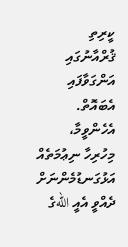ކީރިތި ޤުރްއާނުގައި އަންގަވާފައި އެބައޮތް.
އެހެންވީމާ، މިހުރިހާ ނިޢުމަތެއް އަޅުގަނޑުމެންނަށް ދެއްވީ އެއީ اللهގެ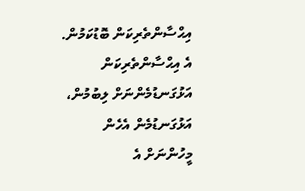އިޙްސާންތެރިކަން ބޮޑުކަމުން. އެ އިޙްސާންތެރިކަން އަޅުގަނޑުމެންނަށް ލިބުމުން، އަޅުގަނޑުމެން އެހެން މީހުންނަށް އެ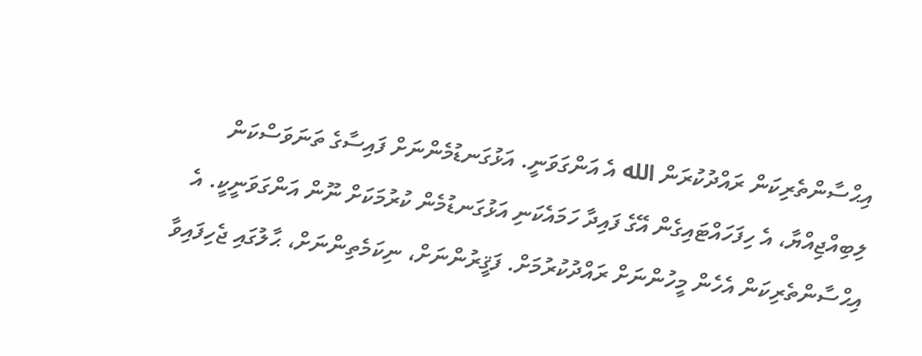އިޙްސާންތެރިކަން ރައްދުކުރަން الله އެ އަންގަވަނީ. އަޅުގަނޑުމެންނަށް ފައިސާގެ ތަނަވަސްކަން ލިބިއްޖިއްޔާ، އެ ހިފަހައްޓައިގެން އޭގެ ފައިދާ ހަމައެކަނި އަޅުގަނޑުމެން ކުރުމަކަށް ނޫން އަންގަވަނީކީ. އެ އިޙްސާންތެރިކަން އެހެން މީހުންނަށް ރައްދުކުރުމަށް. ފަޤީރުންނަށް، ނިކަމެތިންނަށް، ޙާލުގައި ޖެހިފައިވާ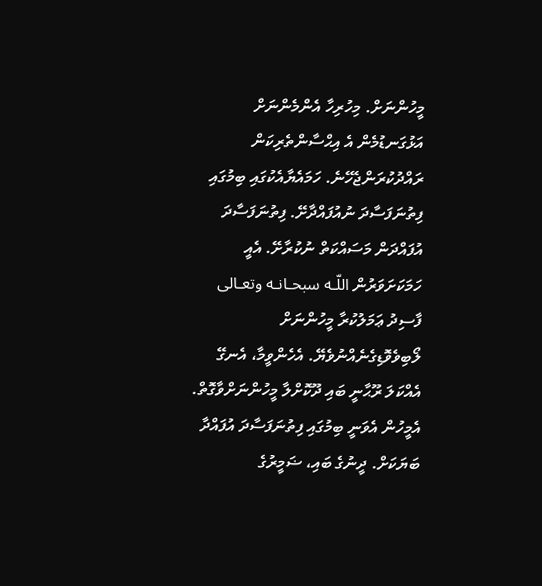މީހުންނަށް. މިހުރިހާ އެންމެންނަށް އަޅުގަނޑުމެން އެ އިޙްސާންތެރިކަން ރައްދުކުރަންޖެހޭނެ. ހަމައެޔާއެކުގައި ބިމުގައި ފިތުނަފަސާދަ ނުއުފައްދާށޭ. ފިތުނަފަސާދަ އުފައްދަން މަސައްކަތް ނުކުރާށޭ. އެއީ ހަމަކަށަވަރުން اللّـه سبحـانـه وتعـالى ފާސިދު ޢަމަލުކުރާ މީހުންނަށް ލޯބިވެވޮޑިގެނެއްނުވެޔޭ. އެހެންވީމާ، އެނގޭ އެއްކަލަ ރޫޙާނީ ބައި ދޫކޮށްލާ މީހުންނަށްވާގޮތް. އެމީހުން އެވަނީ ބިމުގައި ފިތުނަފަސާދަ އުފައްދާ ބަޔަކަށް. ދީނުގެ ބައި، ޟަމީރުގެ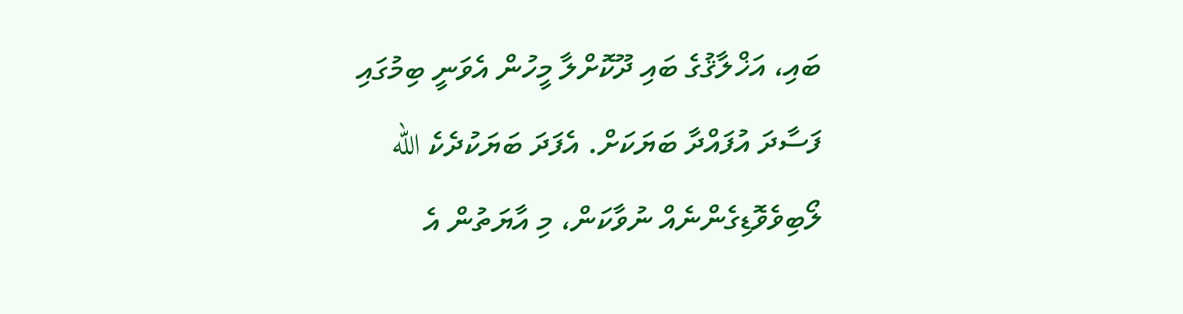ބައި، އަޚްލާޤުގެ ބައި ދޫކޮށްލާ މީހުން އެވަނީ ބިމުގައި ފަސާދަ އުފައްދާ ބަޔަކަށް. އެފަދަ ބަޔަކުދެކެ الله ލޯބިވެވޮޑިގެންނެއް ނުވާކަން، މި އާޔަތުން އެ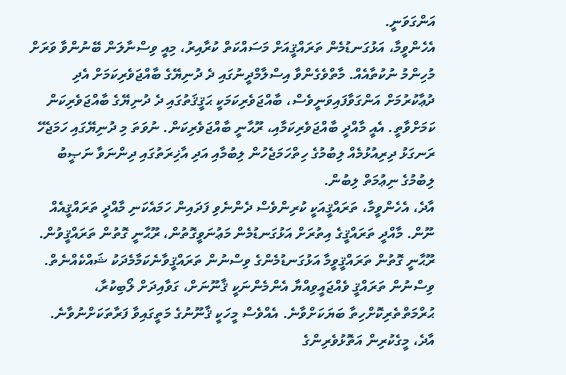އަންގަވަނީ.
އެހެންވީމާ، އަޅުގަނޑުމެން ތަރައްޤީއަށް މަސައްކަތް ކުރާއިރު، މިއީ ވިސްނާލަން ބޭނުންވާ ވަރަށް މުހިންމު ނުކުތާއެއް. މާތްވެގެންވާ އިސްލާމްދީނުގައި ދެ ދުނިޔޭގެ ބާއްޖަވެރިކަމަށް އެދި ދުޢާކުރުމަށް އަންގަވާފައިވަނީވެސް، ބާއްޖަވެރިކަމަކީ ޙަޤީޤަތުގައި ދެ ދުނިޔޭގެ ބާއްޖަވެރިކަން ކަމަށްވާތީ. އެއީ މާއްދީ ބާއްޖަވެރިކަމާއި، ރޫޙާނީ ބާއްޖަވެރިކަން. ނުވަތަ މި ދުނިޔޭގައި ހަމަޖެހޭ ރަނގަޅު ދިރިއުޅުމެއް ލިބުމުގެ ހިތްހަމަޖެހުން ލިބުމާއި އަދި އާޚިރަތުގައި ދިންނަވާ ނަޞީބު ލިބުމުގެ ނިޢުމަތް ލިބުން.
އާދެ، އެހެންވީމާ، ތަރައްޤީއަކީ ކުރިންވެސް ދެންނެވި ފަދައިން ހަމައެކަނި މާއްދީ ތަރައްޤީއެއް ނޫން. މާއްދީ ތަރައްޤީގެ އިތުރަށް އަޅުގަނޑުމެން މަޢުނަވީގޮތުން، ރޫޙާނީ ގޮތުން ތަރައްޤީވުން. ރޫޙާނީ ގޮތުން ތަރައްޤީވީމާ އަޅުގަނޑުމެންގެ ވިސްނުން ތަރައްޤީވާނެކަމާމެދަކު ޝައްކެއްނެތް. ވިސްނުން ތަރައްޤީ ވެއްޖައީވިއްޔާ އެންމެންނަކީ ޤާނޫނަށް، ގަވާއިދަށް ލޯބިކުރާ، ޙުރްމަތްތެރިކޮށްހިތާ ބަޔަކަށްވާނެ. އެއްވެސް މީހަކީ ޤާނޫނުގެ މަތީގައިވާ ފަރާތަކަށްނުވާނެ.
އާދެ، މީގެކުރިން އަތޮޅުވެރިންގެ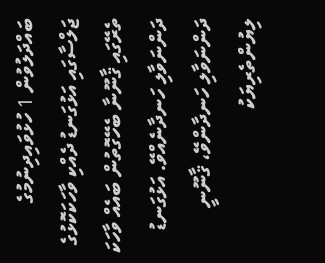ބައްދަލުވުން 1 ހުޅުވައިދިނުމުގެ ޖަލްސާގައި އަޅުގަނޑު ދެއްކި ވާހަކަކޮޅުގެ ތެރޭގައި ޤާނޫނާ ބެހޭގޮތުން ބައެއް ވާހަކަ ދަންނަވާލި ހަނދާނެއްވޭ. އަޅުގަނޑު ދަންނަވާލި ހަނދާންވޭ، ޤާނޫނީ ލިޔުންތެރިޔަކު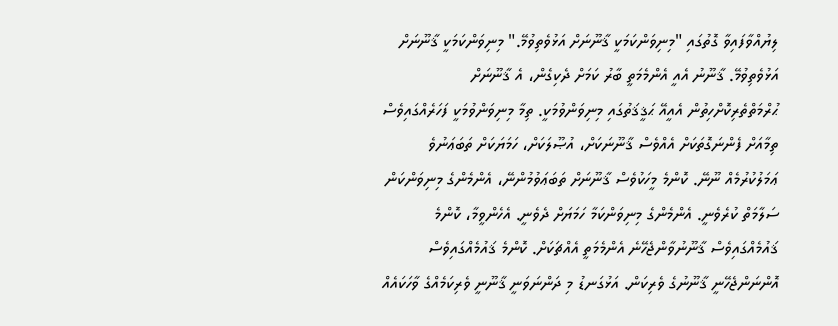ލިޔުއްވާފައިވާ ގޮތުގައި "މިނިވަންކަމަކީ ޤާނޫނަށް އަޅުވެތިވުމޭ." މިނިވަންކަމަކީ ޤާނޫނަށް އަޅުވެތިވުމޭ. ޤާނޫނު އެއީ އެންމެމަތީ ބާރު ކަމަށް ދެކިގެން، އެ ޤާނޫނަށް ޙުރްމަތްތެރިކޮށްހިތުން އެއީއޭ ޙަޤީޤަތުގައި މިނިވަންވުމަކީ. ތިމާ މިނިވަންވުމަކީ ފަހަރެއްގައިވެސް ތިމާއަށް ފެންނަގޮތަކަށް އެއްވެސް ޤާނޫނަކަށް، އުޞޫލަކަށް، ހަމަޔަކަށް ތަބަޢަނުވެ ޢަމަލުކުރުމެއް ނޫނޭ. ކޮންމެ މީހަކުވެސް ޤާނޫނަށް ތަބަޢަވުމުންނޭ، އެންމެންގެ މިނިވަންކަން ސަލާމަތް ކުރެވެނީ. އެންމެންގެ މިނިވަންކަމާ ހަމަޔަށް ދެވެނީ. އެހެންވީމާ، ކޮންމެ ޤައުމެއްގައިވެސް ޤާނޫނުވާންޖެހޭނެ އެންމެމަތީ އެއްޗަކަށް. ކޮންމެ ޤައުމެއްގައިވެސް އޮންނަންޖެހޭނީ ޤާނޫނުގެ ވެރިކަން. އަޅުގަނޑު މި ދަންނަވަނީ ޤާނޫނީ ވެރިކަމެއްގެ ވާހަކައެއް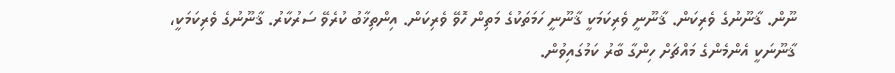ނޫން. ޤާނޫނުގެ ވެރިކަން. ޤާނޫނީ ވެރިކަމަކީ ޤާނޫނީ ހަމަތަކުގެ މަތިން ހޮވޭ ވެރިކަން. އިންތިޚާބު ކުރެވޭ ސަރުކާރު. ޤާނޫނުގެ ވެރިކަމަކީ، ޤާނޫނަކީ އެންމެންގެ މައްޗަށް ހިންގާ ބާރު ކަމުގައިވުން.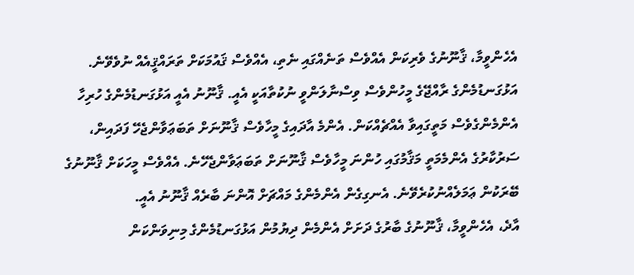އެހެންވީމާ، ޤާނޫނުގެ ވެރިކަން އެއްވެސް ތަނެއްގައި ނެތި، އެއްވެސް ޤައުމަކަށް ތަރައްޤީއެއް ނުވެވޭނެ. އަޅުގަނޑުމެންގެ ރާއްޖޭގެ މީހުންވެސް ވިސްނާލަންވީ ނުކުތާއަކީ އެއީ. ޤާނޫނު އެއީ އަޅުގަނޑުމެންގެ ހުރިހާ އެންމެންގެވެސް މަތީގައިވާ އެއްޗެއްކަން. އެންމެ އާދައިގެ މީހާވެސް ޤާނޫނަށް ތަބަޢަވާންޖެހޭ ފަދައިން، ސަރުކާރުގެ އެންމެމަތީ މަޤާމުގައި ހުންނަ މީހާވެސް ޤާނޫނަށް ތަބަޢަވާންޖެހޭނެ. އެއްވެސް މީހަކަށް ޤާނޫނުގެ ބޭރަކުން ޢަމަލެއްނުކުރެވޭނެ. އެނގިގެން އެންމެންގެ މައްޗަށް އޮންނަ ބާރެއް ޤާނޫނު އެއީ.
އާދެ، އެހެންވީމާ، ޤާނޫނުގެ ބާރުގެ ދަށަށް އެންމެން ދިޔުމުން އަޅުގަނޑުމެންގެ މިނިވަންކަން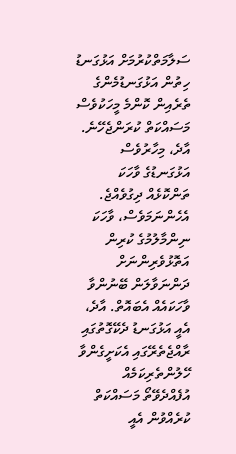ސަލާމަތްކުރުމަށް އަޅުގަނޑު ހިތުން އަޅުގަނޑުމެންގެ ތެރެއިން ކޮންމެ މީހަކުވެސް މަސައްކަތް ކުރަންޖެހޭނެ.
އާދެ، މިހާރުވެސް އަޅުގަނޑުގެ ވާހަކަ ތަންކޮޅެއް ދިގުވެއްޖެ. އެހެންނަމަވެސް، ވާހަކަ ނިންމާލުމުގެ ކުރިން އަތޮޅުވެރިންނަށް ދަންނަވާލަން ބޭނުންވާ ވާހަކައެއް އެބައޮތް. އާދެ، އެއީ އަޅުގަނޑު ދެކޭގޮތުގައި ރާއްޖެތެރޭގައި އެކަށީގެންވާ ހޭލުންތެރިކަމެއް އުފެއްދެވޭތޯ މަސައްކަތް ކުރެއްވުން އެއީ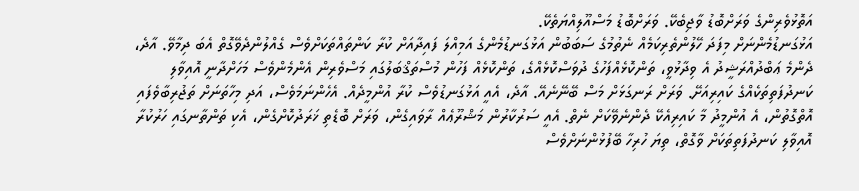އަތޮޅުވެރިންގެ ވަރަށްބޮޑު ވާޖިބެކޭ. ވަރަށްބޮޑު މަސްއޫލިއްޔަތެކޭ.
އަޅުގަނޑުމެންނަށް މިފަދަ ހޭލުންތެރިކަމެއް ނެތުމުގެ ސަބަބުން އަޅުގަނޑުމެންގެ އަމިއްލަ ފައިދާއަށް ކުރާ ކަންތައްތަކަށްވެސް ގެއްލުންދެވޭގޮތް އެބަ ދިމާވޭ. އާދެ، ދެންމެ ޢަބްދުއްރަޝީދު އެ ވިދާޅުވީ، ތަންކޮޅެއްފަހުގެ ދުވަސްކޮޅެއްގެ، ތަންކޮޅެއް ފަހުން މުސްތަޤްބަލުގައި މަސްވެރިން އެންމެންވެސް މަހަށްދާނީ އޮއިވާލި ކަނދުފަތިތަކެއްގެ ކައިރިއަށޭ. ވަރަށް ރަނގަޅަށް މަސް ބޭނޭނެއޭ. އާދެ، އެއީ އަޅުގަނޑުވެސް ކުރާ އުންމީދެއް. އެހެންނަމަވެސް، އަދި މިހާތަނަށް ތަޖުރިބާވެފައި އޮތްގޮތުން، އެ އުންމީދު މާ ކައިރިއެކޭ ދެންނެވޭކަށް ނެތް. އެއީ ސަރުކާރުން މަޝްރޫޢެއް ރާވައިގެން، ވަރަށް ބޮޑެތި ޚަރަދުކޮށްގެން، އެކި ތަންތާނގައި ހަރުކުރާ އޮއިވާލި ކަނދުފަތިތަކަށް ވާގޮތް، ތިޔަ ހުރިހާ ބޭފުޅުންނަށްވެސް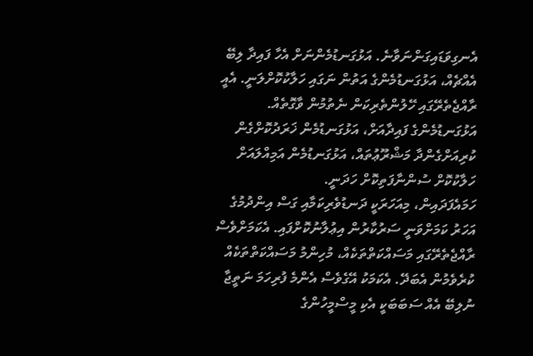އެނގިވަޑައިގަންނަވާނެ. އަޅުގަނޑުމެންނަށް އެހާ ފައިދާ ލިބޭ އެއްޗެއް، އަޅުގަނޑުމެންގެ އަތުން ނަގައި ހަލާކުކޮށްލަނީ. އެއީ ރާއްޖެތެރޭގައި ހޭލުންތެރިކަން ނެތުމުން ވާގޮތެއް. އަޅުގަނޑުމެންގެ ފައިދާއަށް، އަޅުގަނޑުމެން ޚަރަދުކޮށްގެން ކުރިއަށްގެންދާ މަޝްރޫޢުތައް، އަޅުގަނޑުމެން އަމިއްލައަށް ހަލާކުކޮށް ސުންނާފަތިކޮށް ހަދަނީ.
ހަމައެފަދައިން، މިއަހަރަކީ ދަނޑުވެރިކަމާއި ގަސް އިންދުމުގެ އަހަރު ކަމަށްވަނީ ސަރުކާރުން އިޢުލާނުކޮށްފައި. އެކަމަށްވެސް ރާއްޖެތެރޭގައި މަސައްކަތްތަކެއް، މުހިންމު މަސައްކަތްތަކެއް ކުރެވެމުން އެބަދޭ. އެކަމަކު އޭގެވެސް އެންމެ ފުރިހަމަ ނަތީޖާ ނުލިބޭ އެއް ސަބަބަކީ އެކި މީސްމީހުންގެ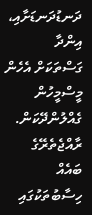ދަނޑުދަނޑަށާއި، އިންދާ ގަސްތަކަށް އެހެން މީސްމީހުން ގެއްލުންދޭކަން. ރާއްޖެތެރޭގެ ބައެއް ހިސާބުތަކުގައި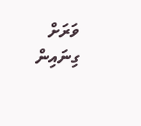ވަރަށް ގިނައިން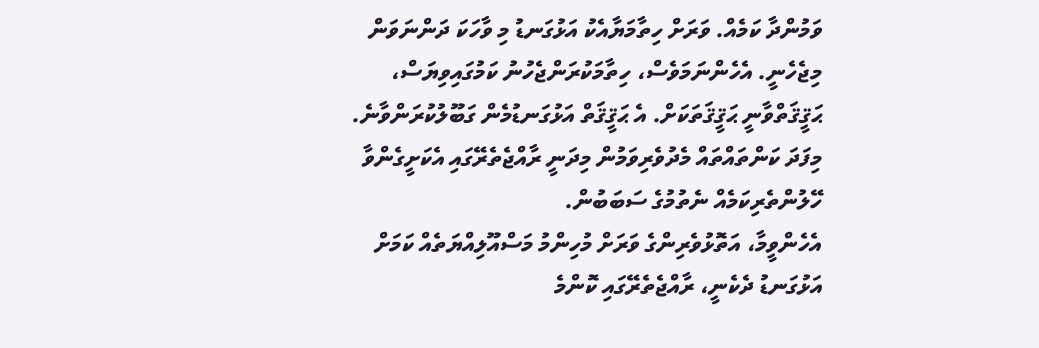ވަމުންދާ ކަމެއް. ވަރަށް ހިތާމަޔާއެކު އަޅުގަނޑު މި ވާހަކަ ދަންނަވަން މިޖެހެނީ. އެހެންނަމަވެސް، ހިތާމަކުރަންޖެހުނު ކަމުގައިވިޔަސް، ޙަޤީޤަތްވާނީ ޙަޤީޤަތަކަށް. އެ ޙަޤީޤަތް އަޅުގަނޑުމެން ގަބޫލުކުރަންވާނެ. މިފަދަ ކަންތައްތައް މެދުވެރިވަމުން މިދަނީ ރާއްޖެތެރޭގައި އެކަށީގެންވާ ހޭލުންތެރިކަމެއް ނެތުމުގެ ސަބަބުން.
އެހެންވީމާ، އަތޮޅުވެރިންގެ ވަރަށް މުހިންމު މަސްއޫލިއްޔަތެއް ކަމަށް އަޅުގަނޑު ދެކެނީ، ރާއްޖެތެރޭގައި ކޮންމެ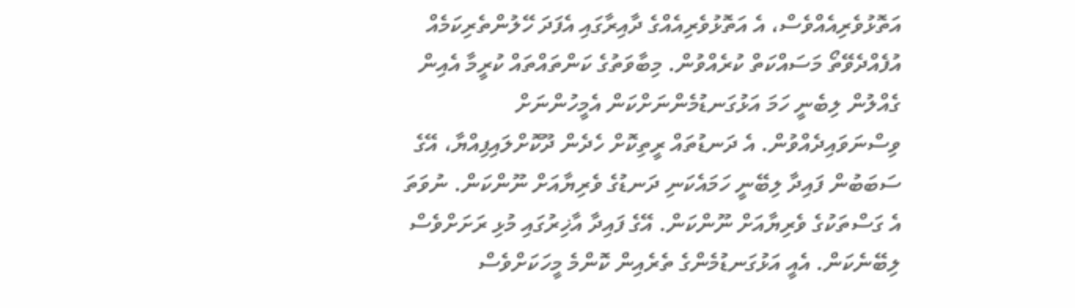އަތޮޅުވެރިއެއްވެސް، އެ އަތޮޅުވެރިއެއްގެ ދާއިރާގައި އެފަދަ ހޭލުންތެރިކަމެއް އުފެއްދެވޭތޯ މަސައްކަތް ކުރެއްވުން. މިބާވަތުގެ ކަންތައްތައް ކުރީމާ އެއިން ގެއްލުން ލިބެނީ ހަމަ އަޅުގަނޑުމެންނަށްކަން އެމީހުންނަށް ވިސްނަވައިދެއްވުން. އެ ދަނޑުތައް ރީތިކޮށް ހެދެން ދޫކޮށްލައިފިއްޔާ، އޭގެ ސަބަބުން ފައިދާ ލިބޭނީ ހަމައެކަނި ދަނޑުގެ ވެރިޔާއަށް ނޫންކަން. ނުވަތަ އެ ގަސްތަކުގެ ވެރިޔާއަށް ނޫންކަން. އޭގެ ފައިދާ އާޚިރުގައި މުޅި ރަށަށްވެސް ލިބޭނެކަން. އެއީ އަޅުގަނޑުމެންގެ ތެރެއިން ކޮންމެ މީހަކަށްވެސް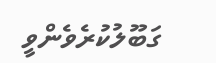ގަބޫލުކުރެވެންވީ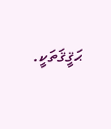ޙަޤީޤަތަކީ.